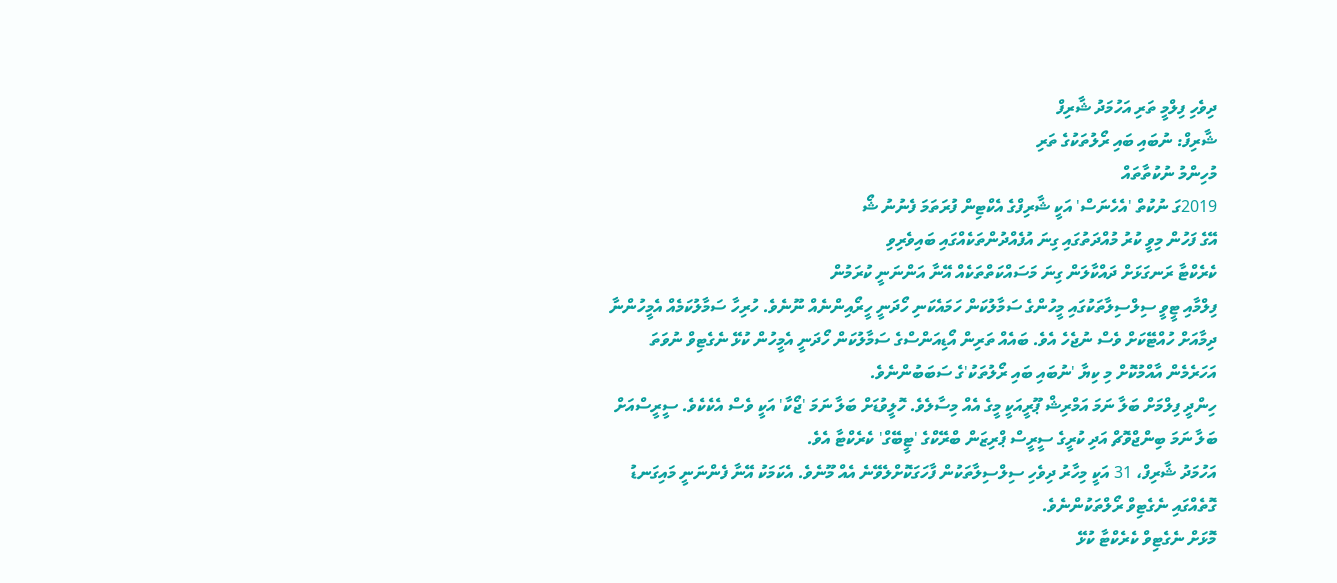ދިވެހި ފިލްމީ ތަރި އަހުމަދު ޝާރިފް
ޝާރިފް: ނުބައި ބައި ރޯލުތަކުގެ ތަރި
މުހިންމު ނުކުތާތައް
2019ގަ ނުކުތް 'އެހެނަސް' އަކީ ޝާރިފްގެ އެކްޓިން ފުރަތަމަ ފެނުނު ޝޯ
އޭގެ ފަހުން މިވީ ކުރު މުއްދަތުގައި ގިނަ އުފެއްދުންތަކެއްގައި ބައިވެރިވި
ކެރެކްޓާ ރަނގަޅަށް ދައްކާލަން ގިނަ މަސައްކަތްތަކެއް އޭނާ އަންނަނީ ކުރަމުން
ފިލްމާއި ޓީވީ ސިލްސިލާތަކުގައި މީހުންގެ ސަމާލުކަން ހަމައެކަނި ހޯދަނީ ހީރޯއިންނެއް ނޫނެވެ. ހުރިހާ ސަމާލުކަމެއް އެމީހުންނާ ދިމާއަށް ހުއްޓޭކަށް ވެސް ނުޖެހެ އެވެ. ބައެއް ތަރިން އޯޑިއަންސްގެ ސަމާލުކަން ހޯދަނީ އެމީހުން ކުޅޭ ނެގެޓިވް ނުވަތަ އަހަރެމެން އާއްމުކޮށް މި ކިޔާ 'ނުބައި ބައި ރޯލުތަކު'ގެ ސަބަބުންނެވެ.
ހިންދީ ފިލްމަށް ބަލާ ނަމަ އަމްރިޝް ޕޫރީއަކީ މީގެ އެއް މިސާލެވެ. ހޮލީވުޑަށް ބަލާ ނަމަ 'ޖޯކާ' އަކީ ވެސް އެކެކެވެ. ސީރީސްއަށް ބަލާ ނަމަ ބިންޖްވޮޗް އަދި ކުރީގެ ސީރީސް ޕްރިޒަން ބްރޭކްގެ 'ޓީބޭގް' ކެރެކްޓާ އެވެ.
އަހުމަދު ޝާރިފް، 31 އަކީ މިހާރު ދިވެހި ސިލްސިލާތަކުން ފާހަގަކޮށްލެވޭނެ އެއް މޫނެވެ. އެކަމަކު އޭނާ ފެންނަނީ މައިގަނޑު ގޮތެއްގައި ނެގެޓިވް ރޯލްތަކުންނެވެ.
މޮޅަށް ނެގެޓިވް ކެރެކްޓާ ކުޅޭ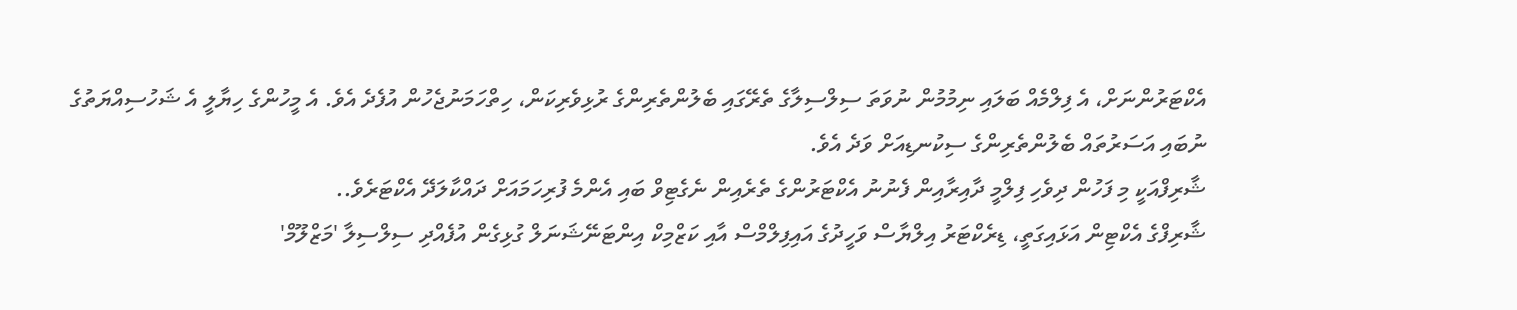އެކްޓަރުންނަށް، އެ ފިލްމެއް ބަލައި ނިމުމުން ނުވަތަ ސިލްސިލާގެ ތެރޭގައި ބެލުންތެރިންގެ ރުޅިވެރިކަން، ހިތްހަމަނުޖެހުން އުފެދެ އެވެ. އެ މީހުންގެ ހިޔާލީ އެ ޝަހުސިއްޔަތުގެ ނުބައި އަސަރުތައް ބެލުންތެރިންގެ ސިކުނޑިއަށް ވަދެ އެވެ.
ޝާރިފްއަކީ މި ފަހުން ދިވެހި ފިލްމީ ދާއިރާއިން ފެނުނު އެކްޓަރުންގެ ތެރެއިން ނެގެޓިވް ބައި އެންމެ ފުރިހަމައަށް ދައްކާލަދޭ އެކްޓަރެވެ..
ޝާރިފްގެ އެކްޓިން އަޅައިގަތީ، ޑިރެކްޓަރު އިލްޔާސް ވަހީދުގެ އައިފިލްމްސް އާއި ކަޒްމިކް އިންޓަނޭޝަނަލް ގުޅިގެން އުފެއްދި ސިލްސިލާ 'މަޒްލޫމް'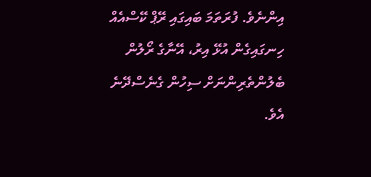އިންނެވެ. ފުރަތަމަ ބައިގައި ރޭޕް ކޭސްއެއް ހިނގައިގެން އުޅޭ އިރު، އޭނާގެ ރޯލުން ބެލުންތެރިންނަށް ސިހުން ގެނެސްދޭނެ އެވެ.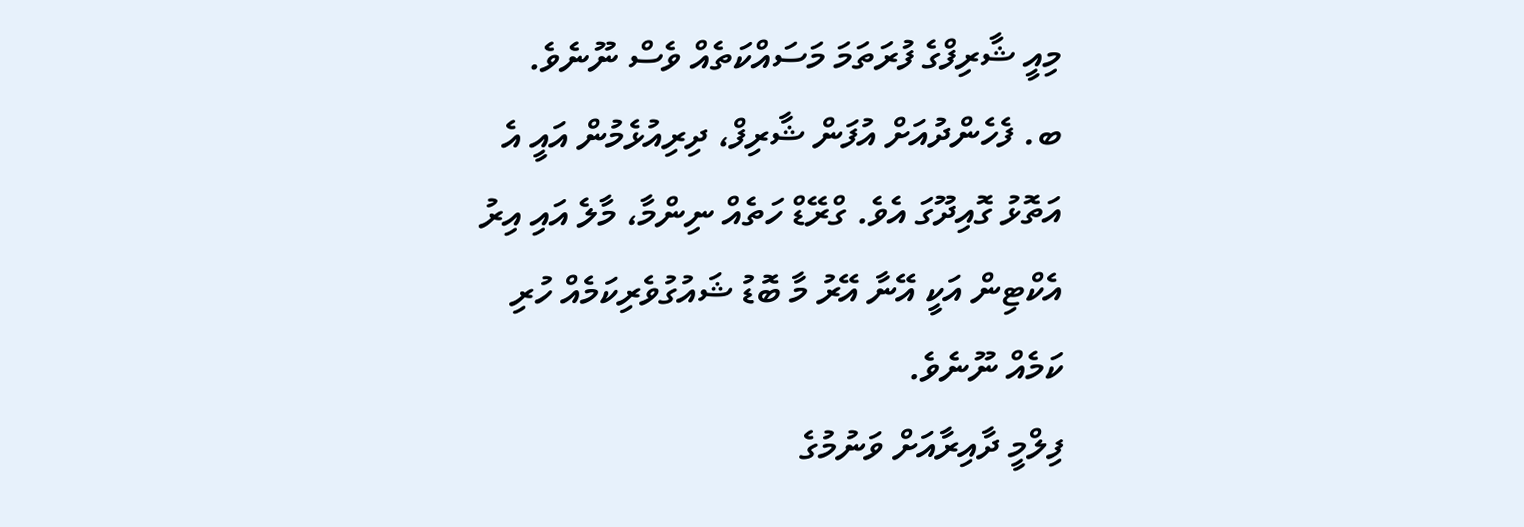މިއީ ޝާރިފްގެ ފުރަތަމަ މަސައްކަތެއް ވެސް ނޫނެވެ.
ބ. ފެހެންދުއަށް އުފަން ޝާރިފް، ދިރިއުޅެމުން އައީ އެ އަތޮޅު ގޮއިދޫގަ އެވެ. ގްރޭޑް ހަތެއް ނިންމާ، މާލެ އައި އިރު އެކްޓިން އަކީ އޭނާ އޭރު މާ ބޮޑު ޝައުގުވެރިކަމެއް ހުރި ކަމެއް ނޫނެވެ.
ފިލްމީ ދާއިރާއަށް ވަނުމުގެ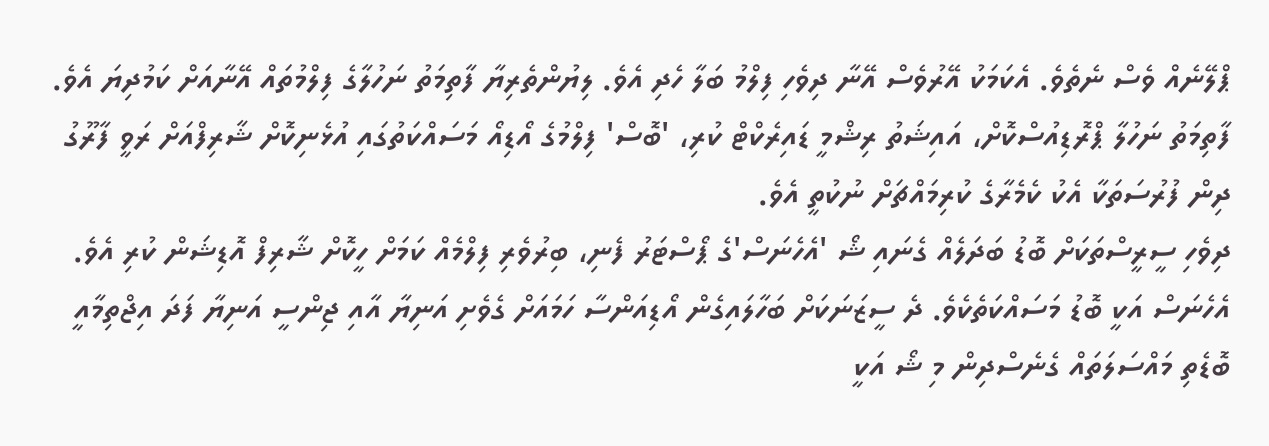ޕްލޭނެއް ވެސް ނެތެވެ. އެކަމަކު އޭރުވެސް އޭނާ ދިވެހި ފިލްމު ބަލާ ހެދި އެވެ. ލިޔުންތެރިޔާ ފާތިމަތު ނަހުލާގެ ފިލްމުތައް އޭނާއަށް ކަމުދިޔަ އެވެ.
ފާތިމަތު ނަހުލާ ޕްރޮޑިއުސްކޮށް، އައިޝަތު ރިޝްމީ ޑައިރެކްޓް ކުރި، 'ބޮސް' ފިލްމުގެ އޯޑިއޯ މަސައްކަތުގައި އުޅެނިކޮށް ޝާރިފްއަށް ރަވީ ފާރޫގު ދިން ފުރުސަތަކާ އެކު ކެމެރާގެ ކުރިމައްޗަށް ނުކުތީ އެވެ.
ދިވެހި ސީރީސްތަކަށް ބޮޑު ބަދަލެއް ގެނައި ޝޯ 'އެހެނަސް'ގެ ޕޯސްޓަރު ފެނި، ބިރުވެރި ފިލްމެއް ކަމަށް ހީކޮށް ޝާރިފް އޮޑިޝަން ކުރި އެވެ.
އެހެނަސް އަކީ ބޮޑު މަސައްކަތެކެވެ. ދެ ސީޒަނަކަށް ބަހާލައިގެން އޯޑިއަންސާ ހަމައަށް ގެވެށި އަނިޔާ އާއި ޖިންސީ އަނިޔާ ފަދަ އިޖްތިމާއީ ބޮޑެތި މައްސަލަތައް ގެނެސްދިން މި ޝޯ އަކީ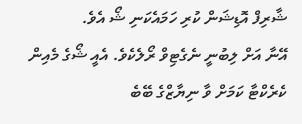ޝާރިފް އޮޑިޝަން ކުރި ހަމައެކަނި ޝޯ އެވެ.
އޭނާ އަށް ލިބުނީ ނެގެޓިވް ރޯލެކެވެ. އެއީ ޝޯގެ މެއިން ކެރެކްޓާ ކަމަށް ވާ ނިޔާޒްގެ ބޭބެ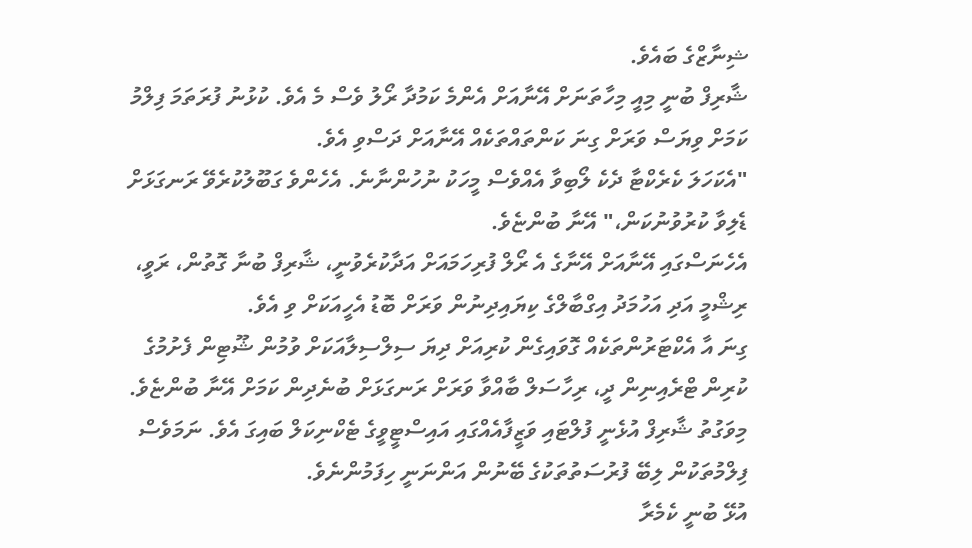ޝިނާޒްގެ ބައެވެ.
ޝާރިފް ބުނީ މިއީ މިހާތަނަށް އޭނާއަށް އެންމެ ކަމުދާ ރޯލު ވެސް މެ އެވެ. ކުޅުނު ފުރަތަމަ ފިލްމު ކަމަށް ވިޔަސް ވަރަށް ގިނަ ކަންތައްތަކެއް އޭނާއަށް ދަސްވި އެވެ.
"އެކަހަލަ ކެރެކްޓާ ދެކެ ލޯބިވާ އެއްވެސް މީހަކު ނުހުންނާނެ. އެހެންވެ ގަބޫލުކުރެވޭ ރަނގަޅަށް ޑެލިވާ ކުރުވުނުކަން،" އޭނާ ބުންޏެވެ.
އެހެނަސްގައި އޭނާއަށް އޭނާގެ އެ ރޯލް ފުރިހަމައަށް އަދާކުރެވުނީ، ޝާރިފް ބުނާ ގޮތުން، ރަވީ، ރިޝްމީ އަދި އަހުމަދު އިގްބާލްގެ ކިޔައިދިނުން ވަރަށް ބޮޑު އެހީއަކަށް ވި އެވެ.
ގިނަ އާ އެކްޓަރުންތަކެއް ގޮވައިގެން ކުރިއަށް ދިޔަ ސިލްސިލާއަކަށް ވުމުން ޝޫޓިން ފެށުމުގެ ކުރިން ޓްރެއިނިން ދީ، ރިހާސަލް ބާއްވާ ވަރަށް ރަނގަޅަށް ބުނެދިން ކަމަށް އޭނާ ބުންޏެވެ.
މިވަގުތު ޝާރިފް އުޅެނީ ފުލްޓައި ވަޒީފާއެއްގައި އައިސްޓީވީގެ ޓެކްނިކަލް ބައިގަ އެވެ. ނަމަވެސް ފިލްމުތަކުން ލިބޭ ފުރުސަތުތަކުގެ ބޭނުން އަންނަނީ ހިފަމުންނެވެ.
އުޅޭ ބުނީ ކެމެރާ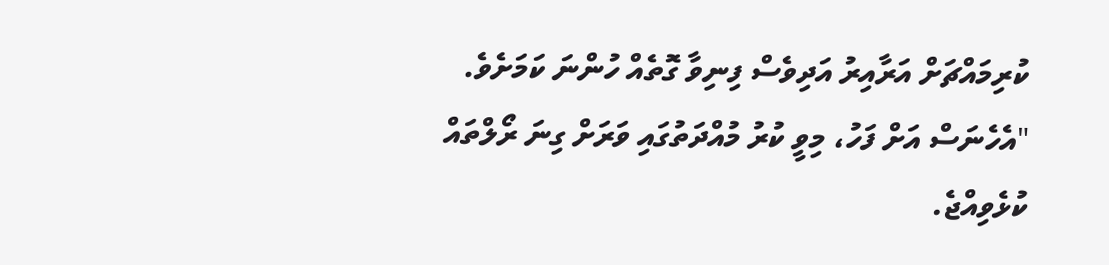ކުރިމައްޗަށް އަރާއިރު އަދިވެސް ފިނިވާ ގޮތެއް ހުންނަ ކަމަށެވެ.
"އެހެނަސް އަށް ފަހު، މިވީ ކުރު މުއްދަތުގައި ވަރަށް ގިނަ ރޯލްތައް ކުޅެވިއްޖެ.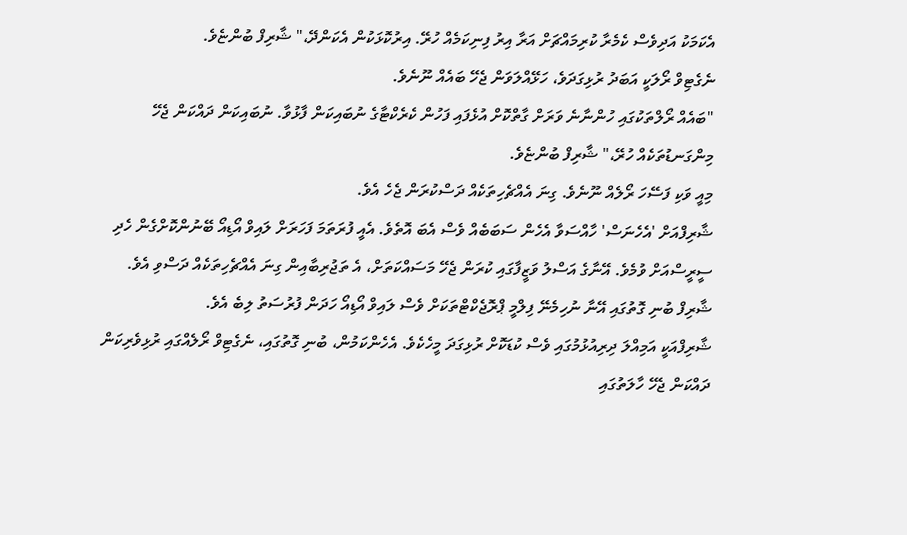އެކަމަކު އަދިވެސް ކެމެރާ ކުރިމައްޗަށް އަރާ އިރު ފިނިކަމެއް ހުރޭ. އިރުކޮޅަކުން އެކަންދޭ،" ޝާރިފް ބުންޏެވެ.
ނެގެޓިވް ރޯލަކީ އަބަދު ރުޅިގަދަވެ، ހަޅޭއްލަވަން ޖެހޭ ބައެއް ނޫނެވެ.
"ބައެއް ރޯލްތަކުގައި ހުންނާނެ ވަރަށް ގާތްކޮށް އުޅެފައި ފަހުން ކެރެކްޓާގެ ނުބައިކަން ފާޅުވާ. ނުބައިކަން ދައްކަން ޖެހޭ މިންގަނޑުތަކެއް ހުރޭ،" ޝާރިފް ބުންޏެވެ.
މިއީ ވަކި ފަސޭހަ ރޯލެއް ނޫނެވެ. ގިނަ އެއްޗެހިތަކެއް ދަސްކުރަން ޖެހެ އެވެ.
ޝާރިފްއަށް 'އެހެނަސް' ހާއްސަވާ އެހެން ސަބަބެއް ވެސް އެބަ އޮތެވެ. އެއީ ފުރަތަމަ ފަހަރަށް ލައިވް އޯޑިއޯ ބޭނުންކޮށްގެން ހެދި ސީރީސްއަށް ވުމެވެ. އޭނާގެ އަސްލު ވަޒީފާގައި ކުރަން ޖެހޭ މަސައްކަތަށް، އެ ތަޖުރިބާއިން ގިނަ އެއްޗެހިތަކެއް ދަސްވި އެވެ.
ޝާރިފް ބުނި ގޮތުގައި އޭނާ ނުހިމެނޭ ފިލްމީ ޕްރޮޖެކްޓްތަކަށް ވެސް ލައިވް އޯޑިއޯ ހަދަން ފުރުސަތު ލިބެ އެވެ.
ޝާރިފްއަކީ އަމިއްލަ ދިރިއުޅުމުގައި ވެސް ކުޑަކޮށް ރުޅިގަދަ މީހެކެވެ. އެހެންކަމުން، ބުނި ގޮތުގައި، ނެގެޓިވް ރޯލެއްގައި ރުޅިވެރިކަން ދައްކަން ޖެހޭ ހާލަތުގައި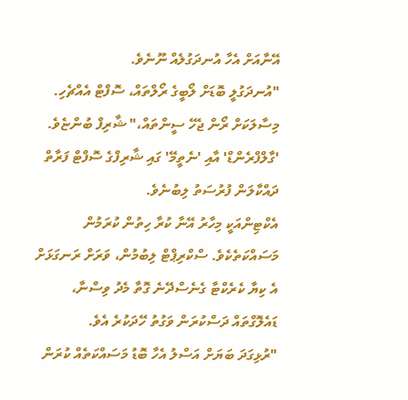އޭނާއަށް އެހާ އުނދަގުލެއް ނޫނެވެ.
"އުނދަގުލީ ބޮޑަށް ލޯބީގެ ރޯލްތައް، ސޮފްޓް އެއްޗެހި. މިސާލަކަށް ރޯން ޖެހޭ ސީންތައް،" ޝާރިފް ބުންޏެވެ.
'ގާލްފްރެންޑް' އާއި 'ނެތީމޭ' ގައި ޝާރިފްގެ ސޮފްޓް ފަރާތް ދައްކާލަން ފުރުސަތު ލިބުނެވެ.
އެކްޓިންއަކީ މިހާރު އޭނާ ކުރާ ހިތުން ކުރަމުން މަސައްކަތެކެވެ. ސްކްރިޕްޓް ލިބުމުން، ވަރަށް ރަނގަޅަށް އެ ކިޔާ ކެރެކްޓާ ގެނެސްދޭނެ ގޮތާ މެދު ވިސްނާ، ޑައެލޮގްތައް ދަސްކުރަން ވަގުތު ހޭދަކުރެ އެވެ.
"ރުޅިގަދަ ބަޔަށް އަސްލު އެހާ ބޮޑު މަސައްކަތެއް ކުރަން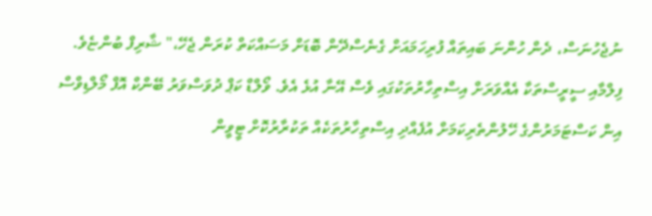ނުޖެހުނަސް، ދެން ހުންނަ ބައިތައް ފުރިހަމައަށް ގެނެސްދޭން ބޮޑަށް މަސައްކަތް ކުރަން ޖެހޭ،" ޝާރިފް ބުންޏެވެ.
ފިލްމާއި ސީރީސްތަކާ އެއްވަރަށް އިސްތިހާރުތަކުގައި ވެސް އޭނާ އުޅެ އެވެ. ވޯލްޑް ކަޕް ދުވަސްވަރު ބޭންކް އޮފް މޯލްޑިވްސް އިން ކަސްޓަމަރުންގެ ހޭލުންތެރިކަމަށް އުފެއްދި އިސްތިހާރުތަކެއް ތަކުރާރުކޮށް ޓީވީން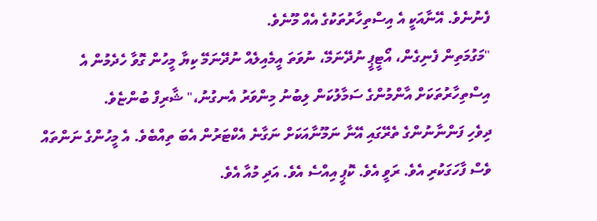ފެނުނެވެ. އޭނާއަކީ އެ އިސްތިހާރުތަކުގެ އެއް މޫނެވެ.
"މަގުމަތިން ފެނިގެން، އޯޓީޕީ ނުދޭނަމޭ، ނުވަތަ އީމެއިލެއް ނުދޭނަމޭ ކިޔާ މީހުން ގޮވާ ހެދެމުން އެ އިސްތިހާރުތަކަށް އާންމުންގެ ސަމާލުކަން ލިބުނު މިންވަރު އެނގުނު،" ޝާރިފް ބުންޏެވެ.
ދިވެހި ފަންނާނުންގެ ތެރޭގައި އޭނާ ނަމޫނާއަކަށް ނަގާނެ އެކްޓަރުން އެބަ ތިއްބެވެ. އެ މީހުންގެ ނަންތައް ވެސް ފާހަގަކުރި އެވެ. ރަވީ އެވެ. ކޮޕީ އިއްސެ އެވެ. އަދި މުއާ އެވެ.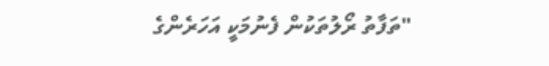"ތަފާތު ރޯލުތަކުން ފެނުމަކީ އަހަރެންގެ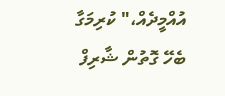އުއްމީދެއް،" ކުރިމަގާ ބެހޭ ގޮތުން ޝާރިފް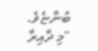ބުންޏެވެ.
"މި ދާއިރާ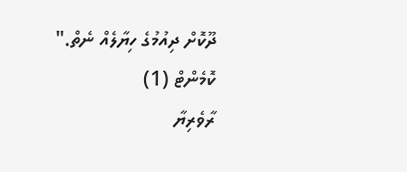ދޫކޮށް ދިއުމުގެ ހިޔާލެއް ނެތް."
ކޮމެންޓް (1)
ރާވެރިޔާ